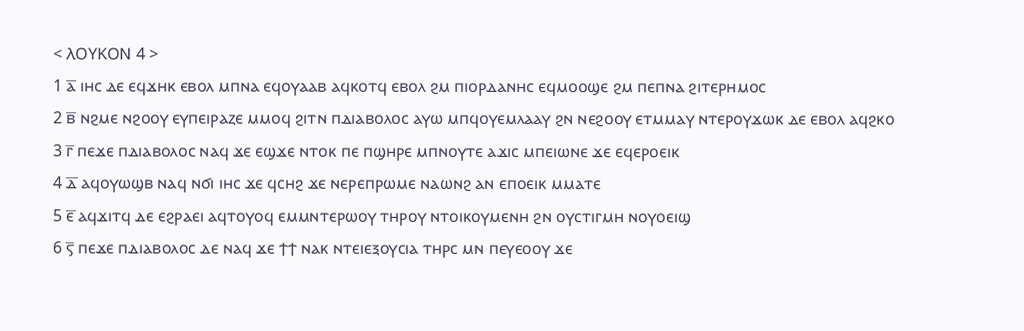< ⲖⲞⲨⲔⲞⲚ 4 >
1 ⲁ̅ ⲓⲏⲥ ⲇⲉ ⲉϥϫⲏⲕ ⲉⲃⲟⲗ ⲙⲡⲛⲁ ⲉϥⲟⲩⲁⲁⲃ ⲁϥⲕⲟⲧϥ ⲉⲃⲟⲗ ϩⲙ ⲡⲓⲟⲣⲇⲁⲛⲏⲥ ⲉϥⲙⲟⲟϣⲉ ϩⲙ ⲡⲉⲡⲛⲁ ϩⲓⲧⲉⲣⲏⲙⲟⲥ
2 ⲃ̅ ⲛϩⲙⲉ ⲛϩⲟⲟⲩ ⲉⲩⲡⲉⲓⲣⲁⲍⲉ ⲙⲙⲟϥ ϩⲓⲧⲛ ⲡⲇⲓⲁⲃⲟⲗⲟⲥ ⲁⲩⲱ ⲙⲡϥⲟⲩⲉⲙⲗⲁⲁⲩ ϩⲛ ⲛⲉϩⲟⲟⲩ ⲉⲧⲙⲙⲁⲩ ⲛⲧⲉⲣⲟⲩϫⲱⲕ ⲇⲉ ⲉⲃⲟⲗ ⲁϥϩⲕⲟ
3 ⲅ̅ ⲡⲉϫⲉ ⲡⲇⲓⲁⲃⲟⲗⲟⲥ ⲛⲁϥ ϫⲉ ⲉϣϫⲉ ⲛⲧⲟⲕ ⲡⲉ ⲡϣⲏⲣⲉ ⲙⲡⲛⲟⲩⲧⲉ ⲁϫⲓⲥ ⲙⲡⲉⲓⲱⲛⲉ ϫⲉ ⲉϥⲉⲣⲟⲉⲓⲕ
4 ⲇ̅ ⲁϥⲟⲩⲱϣⲃ ⲛⲁϥ ⲛϭⲓ ⲓⲏⲥ ϫⲉ ϥⲥⲏϩ ϫⲉ ⲛⲉⲣⲉⲡⲣⲱⲙⲉ ⲛⲁⲱⲛϩ ⲁⲛ ⲉⲡⲟⲉⲓⲕ ⲙⲙⲁⲧⲉ
5 ⲉ̅ ⲁϥϫⲓⲧϥ ⲇⲉ ⲉϩⲣⲁⲉⲓ ⲁϥⲧⲟⲩⲟϥ ⲉⲙⲙⲛⲧⲉⲣⲱⲟⲩ ⲧⲏⲣⲟⲩ ⲛⲧⲟⲓⲕⲟⲩⲙⲉⲛⲏ ϩⲛ ⲟⲩⲥⲧⲓⲅⲙⲏ ⲛⲟⲩⲟⲉⲓϣ
6 ⲋ̅ ⲡⲉϫⲉ ⲡⲇⲓⲁⲃⲟⲗⲟⲥ ⲇⲉ ⲛⲁϥ ϫⲉ ϯϯ ⲛⲁⲕ ⲛⲧⲉⲓⲉⲝⲟⲩⲥⲓⲁ ⲧⲏⲣⲥ ⲙⲛ ⲡⲉⲩⲉⲟⲟⲩ ϫⲉ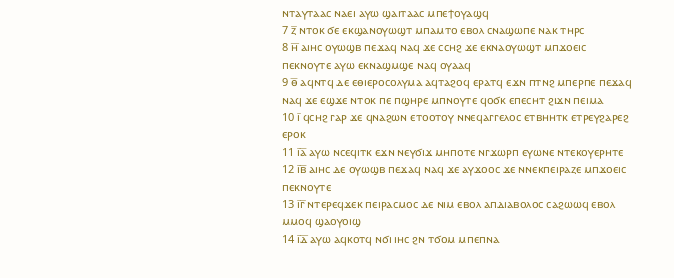ⲛⲧⲁⲩⲧⲁⲁⲥ ⲛⲁⲉⲓ ⲁⲩⲱ ϣⲁⲓⲧⲁⲁⲥ ⲙⲡⲉϯⲟⲩⲁϣϥ
7 ⲍ̅ ⲛⲧⲟⲕ ϭⲉ ⲉⲕϣⲁⲛⲟⲩⲱϣⲧ ⲙⲡⲁⲙⲧⲟ ⲉⲃⲟⲗ ⲥⲛⲁϣⲱⲡⲉ ⲛⲁⲕ ⲧⲏⲣⲥ
8 ⲏ̅ ⲁⲓⲏⲥ ⲟⲩⲱϣⲃ ⲡⲉϫⲁϥ ⲛⲁϥ ϫⲉ ⲥⲥⲏϩ ϫⲉ ⲉⲕⲛⲁⲟⲩⲱϣⲧ ⲙⲡϫⲟⲉⲓⲥ ⲡⲉⲕⲛⲟⲩⲧⲉ ⲁⲩⲱ ⲉⲕⲛⲁϣⲙϣⲉ ⲛⲁϥ ⲟⲩⲁⲁϥ
9 ⲑ̅ ⲁϥⲛⲧϥ ⲇⲉ ⲉⲑⲓⲉⲣⲟⲥⲟⲗⲩⲙⲁ ⲁϥⲧⲁϩⲟϥ ⲉⲣⲁⲧϥ ⲉϫⲛ ⲡⲧⲛϩ ⲙⲡⲉⲣⲡⲉ ⲡⲉϫⲁϥ ⲛⲁϥ ϫⲉ ⲉϣϫⲉ ⲛⲧⲟⲕ ⲡⲉ ⲡϣⲏⲣⲉ ⲙⲡⲛⲟⲩⲧⲉ ϥⲟϭⲕ ⲉⲡⲉⲥⲏⲧ ϩⲓϫⲛ ⲡⲉⲓⲙⲁ
10 ⲓ̅ ϥⲥⲏϩ ⲅⲁⲣ ϫⲉ ϥⲛⲁϩⲱⲛ ⲉⲧⲟⲟⲧⲟⲩ ⲛⲛⲉϥⲁⲅⲅⲉⲗⲟⲥ ⲉⲧⲃⲏⲏⲧⲕ ⲉⲧⲣⲉⲩϩⲁⲣⲉϩ ⲉⲣⲟⲕ
11 ⲓ̅ⲁ̅ ⲁⲩⲱ ⲛⲥⲉϥⲓⲧⲕ ⲉϫⲛ ⲛⲉⲩϭⲓϫ ⲙⲏⲡⲟⲧⲉ ⲛⲅϫⲱⲣⲡ ⲉⲩⲱⲛⲉ ⲛⲧⲉⲕⲟⲩⲉⲣⲏⲧⲉ
12 ⲓ̅ⲃ̅ ⲁⲓⲏⲥ ⲇⲉ ⲟⲩⲱϣⲃ ⲡⲉϫⲁϥ ⲛⲁϥ ϫⲉ ⲁⲩϫⲟⲟⲥ ϫⲉ ⲛⲛⲉⲕⲡⲉⲓⲣⲁⲍⲉ ⲙⲡϫⲟⲉⲓⲥ ⲡⲉⲕⲛⲟⲩⲧⲉ
13 ⲓ̅ⲅ̅ ⲛⲧⲉⲣⲉϥϫⲉⲕ ⲡⲉⲓⲣⲁⲥⲙⲟⲥ ⲇⲉ ⲛⲓⲙ ⲉⲃⲟⲗ ⲁⲡⲇⲓⲁⲃⲟⲗⲟⲥ ⲥⲁϩⲱⲱϥ ⲉⲃⲟⲗ ⲙⲙⲟϥ ϣⲁⲟⲩⲟⲓϣ
14 ⲓ̅ⲇ̅ ⲁⲩⲱ ⲁϥⲕⲟⲧϥ ⲛϭⲓ ⲓⲏⲥ ϩⲛ ⲧϭⲟⲙ ⲙⲡⲉⲡⲛⲁ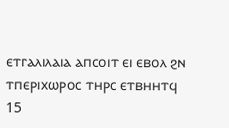ⲉⲧⲅⲁⲗⲓⲗⲁⲓⲁ ⲁⲡⲥⲟⲓⲧ ⲉⲓ ⲉⲃⲟⲗ ϩⲛ ⲧⲡⲉⲣⲓⲭⲱⲣⲟⲥ ⲧⲏⲣⲥ ⲉⲧⲃⲏⲏⲧϥ
15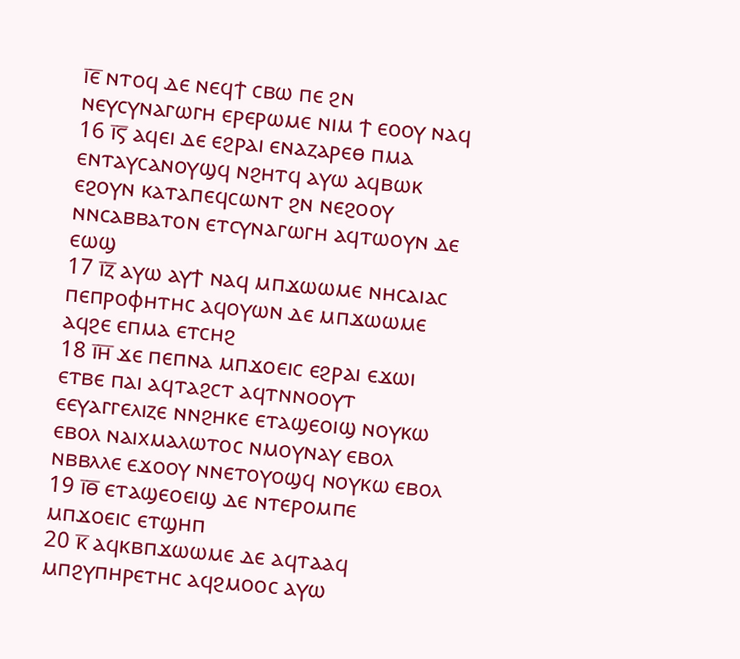ⲓ̅ⲉ̅ ⲛⲧⲟϥ ⲇⲉ ⲛⲉϥϯ ⲥⲃⲱ ⲡⲉ ϩⲛ ⲛⲉⲩⲥⲩⲛⲁⲅⲱⲅⲏ ⲉⲣⲉⲣⲱⲙⲉ ⲛⲓⲙ ϯ ⲉⲟⲟⲩ ⲛⲁϥ
16 ⲓ̅ⲋ̅ ⲁϥⲉⲓ ⲇⲉ ⲉϩⲣⲁⲓ ⲉⲛⲁⲍⲁⲣⲉⲑ ⲡⲙⲁ ⲉⲛⲧⲁⲩⲥⲁⲛⲟⲩϣϥ ⲛϩⲏⲧϥ ⲁⲩⲱ ⲁϥⲃⲱⲕ ⲉϩⲟⲩⲛ ⲕⲁⲧⲁⲡⲉϥⲥⲱⲛⲧ ϩⲛ ⲛⲉϩⲟⲟⲩ ⲛⲛⲥⲁⲃⲃⲁⲧⲟⲛ ⲉⲧⲥⲩⲛⲁⲅⲱⲅⲏ ⲁϥⲧⲱⲟⲩⲛ ⲇⲉ ⲉⲱϣ
17 ⲓ̅ⲍ̅ ⲁⲩⲱ ⲁⲩϯ ⲛⲁϥ ⲙⲡϫⲱⲱⲙⲉ ⲛⲏⲥⲁⲓⲁⲥ ⲡⲉⲡⲣⲟⲫⲏⲧⲏⲥ ⲁϥⲟⲩⲱⲛ ⲇⲉ ⲙⲡϫⲱⲱⲙⲉ ⲁϥϩⲉ ⲉⲡⲙⲁ ⲉⲧⲥⲏϩ
18 ⲓ̅ⲏ̅ ϫⲉ ⲡⲉⲡⲛⲁ ⲙⲡϫⲟⲉⲓⲥ ⲉϩⲣⲁⲓ ⲉϫⲱⲓ ⲉⲧⲃⲉ ⲡⲁⲓ ⲁϥⲧⲁϩⲥⲧ ⲁϥⲧⲛⲛⲟⲟⲩⲧ ⲉⲉⲩⲁⲅⲅⲉⲗⲓⲍⲉ ⲛⲛϩⲏⲕⲉ ⲉⲧⲁϣⲉⲟⲓϣ ⲛⲟⲩⲕⲱ ⲉⲃⲟⲗ ⲛⲁⲓⲭⲙⲁⲗⲱⲧⲟⲥ ⲛⲙⲟⲩⲛⲁⲩ ⲉⲃⲟⲗ ⲛⲃⲃⲗⲗⲉ ⲉϫⲟⲟⲩ ⲛⲛⲉⲧⲟⲩⲟϣϥ ⲛⲟⲩⲕⲱ ⲉⲃⲟⲗ
19 ⲓ̅ⲑ̅ ⲉⲧⲁϣⲉⲟⲉⲓϣ ⲇⲉ ⲛⲧⲉⲣⲟⲙⲡⲉ ⲙⲡϫⲟⲉⲓⲥ ⲉⲧϣⲏⲡ
20 ⲕ̅ ⲁϥⲕⲃⲡϫⲱⲱⲙⲉ ⲇⲉ ⲁϥⲧⲁⲁϥ ⲙⲡϩⲩⲡⲏⲣⲉⲧⲏⲥ ⲁϥϩⲙⲟⲟⲥ ⲁⲩⲱ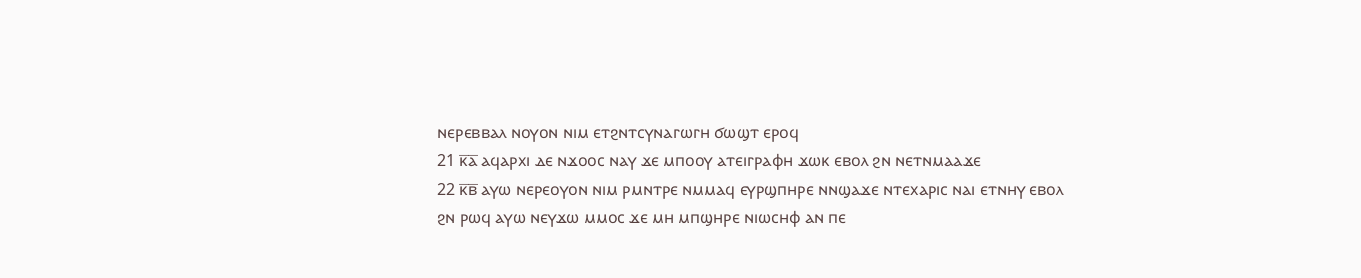ⲛⲉⲣⲉⲃⲃⲁⲗ ⲛⲟⲩⲟⲛ ⲛⲓⲙ ⲉⲧϩⲛⲧⲥⲩⲛⲁⲅⲱⲅⲏ ϭⲱϣⲧ ⲉⲣⲟϥ
21 ⲕ̅ⲁ̅ ⲁϥⲁⲣⲭⲓ ⲇⲉ ⲛϫⲟⲟⲥ ⲛⲁⲩ ϫⲉ ⲙⲡⲟⲟⲩ ⲁⲧⲉⲓⲅⲣⲁⲫⲏ ϫⲱⲕ ⲉⲃⲟⲗ ϩⲛ ⲛⲉⲧⲛⲙⲁⲁϫⲉ
22 ⲕ̅ⲃ̅ ⲁⲩⲱ ⲛⲉⲣⲉⲟⲩⲟⲛ ⲛⲓⲙ ⲣⲙⲛⲧⲣⲉ ⲛⲙⲙⲁϥ ⲉⲩⲣϣⲡⲏⲣⲉ ⲛⲛϣⲁϫⲉ ⲛⲧⲉⲭⲁⲣⲓⲥ ⲛⲁⲓ ⲉⲧⲛⲏⲩ ⲉⲃⲟⲗ ϩⲛ ⲣⲱϥ ⲁⲩⲱ ⲛⲉⲩϫⲱ ⲙⲙⲟⲥ ϫⲉ ⲙⲏ ⲙⲡϣⲏⲣⲉ ⲛⲓⲱⲥⲏⲫ ⲁⲛ ⲡⲉ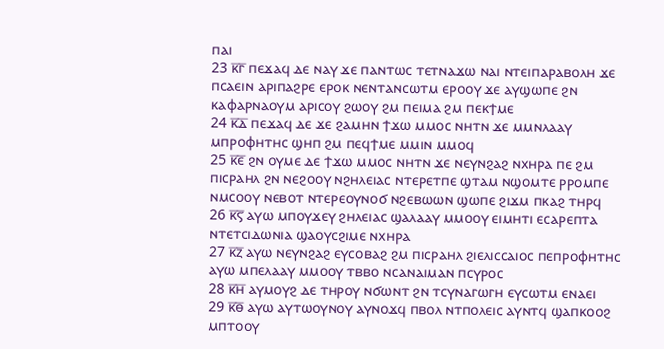ⲡⲁⲓ
23 ⲕ̅ⲅ̅ ⲡⲉϫⲁϥ ⲇⲉ ⲛⲁⲩ ϫⲉ ⲡⲁⲛⲧⲱⲥ ⲧⲉⲧⲛⲁϫⲱ ⲛⲁⲓ ⲛⲧⲉⲓⲡⲁⲣⲁⲃⲟⲗⲏ ϫⲉ ⲡⲥⲁⲉⲓⲛ ⲁⲣⲓⲡⲁϩⲣⲉ ⲉⲣⲟⲕ ⲛⲉⲛⲧⲁⲛⲥⲱⲧⲙ ⲉⲣⲟⲟⲩ ϫⲉ ⲁⲩϣⲱⲡⲉ ϩⲛ ⲕⲁⲫⲁⲣⲛⲁⲟⲩⲙ ⲁⲣⲓⲥⲟⲩ ϩⲱⲟⲩ ϩⲙ ⲡⲉⲓⲙⲁ ϩⲙ ⲡⲉⲕϯⲙⲉ
24 ⲕ̅ⲇ̅ ⲡⲉϫⲁϥ ⲇⲉ ϫⲉ ϩⲁⲙⲏⲛ ϯϫⲱ ⲙⲙⲟⲥ ⲛⲏⲧⲛ ϫⲉ ⲙⲙⲛⲗⲁⲁⲩ ⲙⲡⲣⲟⲫⲏⲧⲏⲥ ϣⲏⲡ ϩⲙ ⲡⲉϥϯⲙⲉ ⲙⲙⲓⲛ ⲙⲙⲟϥ
25 ⲕ̅ⲉ̅ ϩⲛ ⲟⲩⲙⲉ ⲇⲉ ϯϫⲱ ⲙⲙⲟⲥ ⲛⲏⲧⲛ ϫⲉ ⲛⲉⲩⲛϩⲁϩ ⲛⲭⲏⲣⲁ ⲡⲉ ϩⲙ ⲡⲓⲥⲣⲁⲏⲗ ϩⲛ ⲛⲉϩⲟⲟⲩ ⲛϩⲏⲗⲉⲓⲁⲥ ⲛⲧⲉⲣⲉⲧⲡⲉ ϣⲧⲁⲙ ⲛϣⲟⲙⲧⲉ ⲣⲣⲟⲙⲡⲉ ⲛⲙⲥⲟⲟⲩ ⲛⲉⲃⲟⲧ ⲛⲧⲉⲣⲉⲟⲩⲛⲟϭ ⲛϩⲉⲃⲱⲱⲛ ϣⲱⲡⲉ ϩⲓϫⲙ ⲡⲕⲁϩ ⲧⲏⲣϥ
26 ⲕ̅ⲋ̅ ⲁⲩⲱ ⲙⲡⲟⲩϫⲉⲩ ϩⲏⲗⲉⲓⲁⲥ ϣⲁⲗⲁⲁⲩ ⲙⲙⲟⲟⲩ ⲉⲓⲙⲏⲧⲓ ⲉⲥⲁⲣⲉⲡⲧⲁ ⲛⲧⲉⲧⲥⲓⲇⲱⲛⲓⲁ ϣⲁⲟⲩⲥϩⲓⲙⲉ ⲛⲭⲏⲣⲁ
27 ⲕ̅ⲍ̅ ⲁⲩⲱ ⲛⲉⲩⲛϩⲁϩ ⲉⲩⲥⲟⲃⲁϩ ϩⲙ ⲡⲓⲥⲣⲁⲏⲗ ϩⲓⲉⲗⲓⲥⲥⲁⲓⲟⲥ ⲡⲉⲡⲣⲟⲫⲏⲧⲏⲥ ⲁⲩⲱ ⲙⲡⲉⲗⲁⲁⲩ ⲙⲙⲟⲟⲩ ⲧⲃⲃⲟ ⲛⲥⲁⲛⲁⲓⲙⲁⲛ ⲡⲥⲩⲣⲟⲥ
28 ⲕ̅ⲏ̅ ⲁⲩⲙⲟⲩϩ ⲇⲉ ⲧⲏⲣⲟⲩ ⲛϭⲱⲛⲧ ϩⲛ ⲧⲥⲩⲛⲁⲅⲱⲅⲏ ⲉⲩⲥⲱⲧⲙ ⲉⲛⲁⲉⲓ
29 ⲕ̅ⲑ̅ ⲁⲩⲱ ⲁⲩⲧⲱⲟⲩⲛⲟⲩ ⲁⲩⲛⲟϫϥ ⲡⲃⲟⲗ ⲛⲧⲡⲟⲗⲉⲓⲥ ⲁⲩⲛⲧϥ ϣⲁⲡⲕⲟⲟϩ ⲙⲡⲧⲟⲟⲩ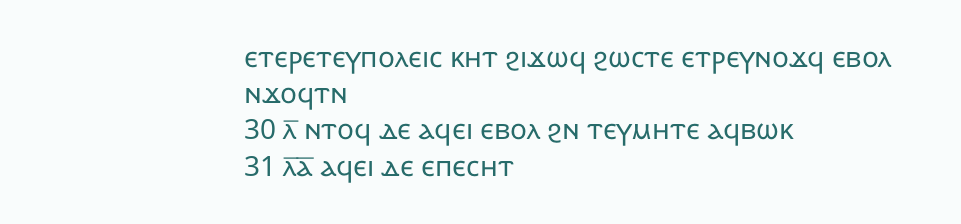ⲉⲧⲉⲣⲉⲧⲉⲩⲡⲟⲗⲉⲓⲥ ⲕⲏⲧ ϩⲓϫⲱϥ ϩⲱⲥⲧⲉ ⲉⲧⲣⲉⲩⲛⲟϫϥ ⲉⲃⲟⲗ ⲛϫⲟϥⲧⲛ
30 ⲗ̅ ⲛⲧⲟϥ ⲇⲉ ⲁϥⲉⲓ ⲉⲃⲟⲗ ϩⲛ ⲧⲉⲩⲙⲏⲧⲉ ⲁϥⲃⲱⲕ
31 ⲗ̅ⲁ̅ ⲁϥⲉⲓ ⲇⲉ ⲉⲡⲉⲥⲏⲧ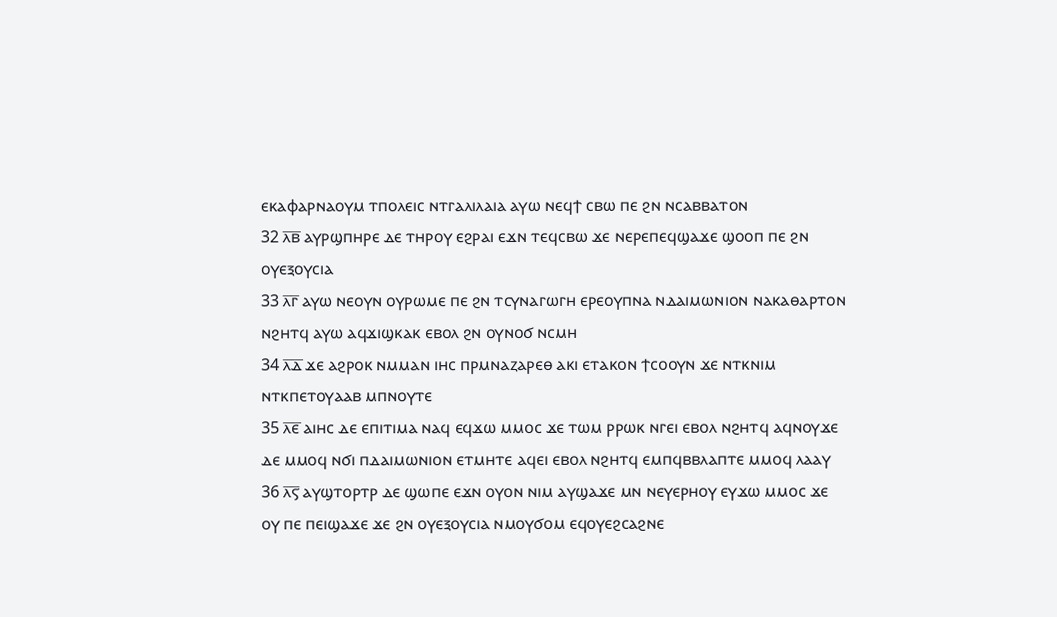ⲉⲕⲁⲫⲁⲣⲛⲁⲟⲩⲙ ⲧⲡⲟⲗⲉⲓⲥ ⲛⲧⲅⲁⲗⲓⲗⲁⲓⲁ ⲁⲩⲱ ⲛⲉϥϯ ⲥⲃⲱ ⲡⲉ ϩⲛ ⲛⲥⲁⲃⲃⲁⲧⲟⲛ
32 ⲗ̅ⲃ̅ ⲁⲩⲣϣⲡⲏⲣⲉ ⲇⲉ ⲧⲏⲣⲟⲩ ⲉϩⲣⲁⲓ ⲉϫⲛ ⲧⲉϥⲥⲃⲱ ϫⲉ ⲛⲉⲣⲉⲡⲉϥϣⲁϫⲉ ϣⲟⲟⲡ ⲡⲉ ϩⲛ ⲟⲩⲉⲝⲟⲩⲥⲓⲁ
33 ⲗ̅ⲅ̅ ⲁⲩⲱ ⲛⲉⲟⲩⲛ ⲟⲩⲣⲱⲙⲉ ⲡⲉ ϩⲛ ⲧⲥⲩⲛⲁⲅⲱⲅⲏ ⲉⲣⲉⲟⲩⲡⲛⲁ ⲛⲇⲁⲓⲙⲱⲛⲓⲟⲛ ⲛⲁⲕⲁⲑⲁⲣⲧⲟⲛ ⲛϩⲏⲧϥ ⲁⲩⲱ ⲁϥϫⲓϣⲕⲁⲕ ⲉⲃⲟⲗ ϩⲛ ⲟⲩⲛⲟϭ ⲛⲥⲙⲏ
34 ⲗ̅ⲇ̅ ϫⲉ ⲁϩⲣⲟⲕ ⲛⲙⲙⲁⲛ ⲓⲏⲥ ⲡⲣⲙⲛⲁⲍⲁⲣⲉⲑ ⲁⲕⲓ ⲉⲧⲁⲕⲟⲛ ϯⲥⲟⲟⲩⲛ ϫⲉ ⲛⲧⲕⲛⲓⲙ ⲛⲧⲕⲡⲉⲧⲟⲩⲁⲁⲃ ⲙⲡⲛⲟⲩⲧⲉ
35 ⲗ̅ⲉ̅ ⲁⲓⲏⲥ ⲇⲉ ⲉⲡⲓⲧⲓⲙⲁ ⲛⲁϥ ⲉϥϫⲱ ⲙⲙⲟⲥ ϫⲉ ⲧⲱⲙ ⲣⲣⲱⲕ ⲛⲅⲉⲓ ⲉⲃⲟⲗ ⲛϩⲏⲧϥ ⲁϥⲛⲟⲩϫⲉ ⲇⲉ ⲙⲙⲟϥ ⲛϭⲓ ⲡⲇⲁⲓⲙⲱⲛⲓⲟⲛ ⲉⲧⲙⲏⲧⲉ ⲁϥⲉⲓ ⲉⲃⲟⲗ ⲛϩⲏⲧϥ ⲉⲙⲡϥⲃⲃⲗⲁⲡⲧⲉ ⲙⲙⲟϥ ⲗⲁⲁⲩ
36 ⲗ̅ⲋ̅ ⲁⲩϣⲧⲟⲣⲧⲣ ⲇⲉ ϣⲱⲡⲉ ⲉϫⲛ ⲟⲩⲟⲛ ⲛⲓⲙ ⲁⲩϣⲁϫⲉ ⲙⲛ ⲛⲉⲩⲉⲣⲏⲟⲩ ⲉⲩϫⲱ ⲙⲙⲟⲥ ϫⲉ ⲟⲩ ⲡⲉ ⲡⲉⲓϣⲁϫⲉ ϫⲉ ϩⲛ ⲟⲩⲉⲝⲟⲩⲥⲓⲁ ⲛⲙⲟⲩϭⲟⲙ ⲉϥⲟⲩⲉϩⲥⲁϩⲛⲉ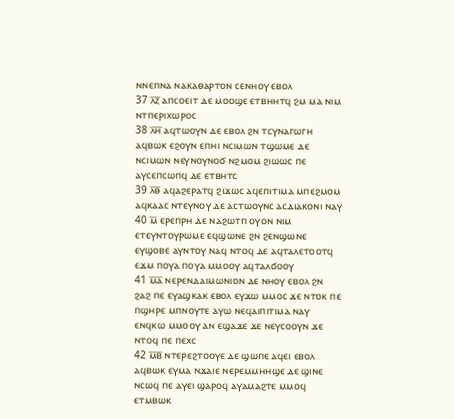ⲛⲛⲉⲡⲛⲁ ⲛⲁⲕⲁⲑⲁⲣⲧⲟⲛ ⲥⲉⲛⲏⲟⲩ ⲉⲃⲟⲗ
37 ⲗ̅ⲍ̅ ⲁⲡⲥⲟⲉⲓⲧ ⲇⲉ ⲙⲟⲟϣⲉ ⲉⲧⲃⲏⲏⲧϥ ϩⲙ ⲙⲁ ⲛⲓⲙ ⲛⲧⲡⲉⲣⲓⲭⲱⲣⲟⲥ
38 ⲗ̅ⲏ̅ ⲁϥⲧⲱⲟⲩⲛ ⲇⲉ ⲉⲃⲟⲗ ϩⲛ ⲧⲥⲩⲛⲁⲅⲱⲅⲏ ⲁϥⲃⲱⲕ ⲉϩⲟⲩⲛ ⲉⲡⲏⲓ ⲛⲥⲓⲙⲱⲛ ⲧϣⲱⲙⲉ ⲇⲉ ⲛⲥⲓⲙⲱⲛ ⲛⲉⲩⲛⲟⲩⲛⲟϭ ⲛϩⲙⲟⲙ ϩⲓⲱⲱⲥ ⲡⲉ ⲁⲩⲥⲉⲡⲥⲱⲡϥ ⲇⲉ ⲉⲧⲃⲏⲧⲥ
39 ⲗ̅ⲑ̅ ⲁϥⲁϩⲉⲣⲁⲧϥ ϩⲓϫⲱⲥ ⲁϥⲉⲡⲓⲧⲓⲙⲁ ⲙⲡⲉϩⲙⲟⲙ ⲁϥⲕⲁⲁⲥ ⲛⲧⲉⲩⲛⲟⲩ ⲇⲉ ⲁⲥⲧⲱⲟⲩⲛⲥ ⲁⲥⲇⲓⲁⲕⲟⲛⲓ ⲛⲁⲩ
40 ⲙ̅ ⲉⲣⲉⲡⲣⲏ ⲇⲉ ⲛⲁϩⲱⲧⲡ ⲟⲩⲟⲛ ⲛⲓⲙ ⲉⲧⲉⲩⲛⲧⲟⲩⲣⲱⲙⲉ ⲉϥϣⲱⲛⲉ ϩⲛ ϩⲉⲛϣⲱⲛⲉ ⲉⲩϣⲟⲃⲉ ⲁⲩⲛⲧⲟⲩ ⲛⲁϥ ⲛⲧⲟϥ ⲇⲉ ⲁϥⲧⲁⲗⲉⲧⲟⲟⲧϥ ⲉϫⲙ ⲡⲟⲩⲁ ⲡⲟⲩⲁ ⲙⲙⲟⲟⲩ ⲁϥⲧⲁⲗϭⲟⲟⲩ
41 ⲙ̅ⲁ̅ ⲛⲉⲣⲉⲛⲇⲁⲓⲙⲱⲛⲓⲟⲛ ⲇⲉ ⲛⲏⲟⲩ ⲉⲃⲟⲗ ϩⲛ ϩⲁϩ ⲡⲉ ⲉⲩⲁϣⲕⲁⲕ ⲉⲃⲟⲗ ⲉⲩϫⲱ ⲙⲙⲟⲥ ϫⲉ ⲛⲧⲟⲕ ⲡⲉ ⲡϣⲏⲣⲉ ⲙⲡⲛⲟⲩⲧⲉ ⲁⲩⲱ ⲛⲉϥⲁⲓⲡⲓⲧⲓⲙⲁ ⲛⲁⲩ ⲉⲛϥⲕⲱ ⲙⲙⲟⲟⲩ ⲁⲛ ⲉϣⲁϫⲉ ϫⲉ ⲛⲉⲩⲥⲟⲟⲩⲛ ϫⲉ ⲛⲧⲟϥ ⲡⲉ ⲡⲉⲭⲥ
42 ⲙ̅ⲃ̅ ⲛⲧⲉⲣⲉϩⲧⲟⲟⲩⲉ ⲇⲉ ϣⲱⲡⲉ ⲁϥⲉⲓ ⲉⲃⲟⲗ ⲁϥⲃⲱⲕ ⲉⲩⲙⲁ ⲛϫⲁⲓⲉ ⲛⲉⲣⲉⲙⲙⲏⲏϣⲉ ⲇⲉ ϣⲓⲛⲉ ⲛⲥⲱϥ ⲡⲉ ⲁⲩⲉⲓ ϣⲁⲣⲟϥ ⲁⲩⲁⲙⲁϩⲧⲉ ⲙⲙⲟϥ ⲉⲧⲙⲃⲱⲕ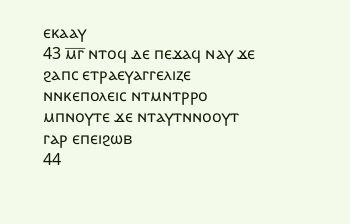ⲉⲕⲁⲁⲩ
43 ⲙ̅ⲅ̅ ⲛⲧⲟϥ ⲇⲉ ⲡⲉϫⲁϥ ⲛⲁⲩ ϫⲉ ϩⲁⲡⲥ ⲉⲧⲣⲁⲉⲩⲁⲅⲅⲉⲗⲓⲍⲉ ⲛⲛⲕⲉⲡⲟⲗⲉⲓⲥ ⲛⲧⲙⲛⲧⲣⲣⲟ ⲙⲡⲛⲟⲩⲧⲉ ϫⲉ ⲛⲧⲁⲩⲧⲛⲛⲟⲟⲩⲧ ⲅⲁⲣ ⲉⲡⲉⲓϩⲱⲃ
44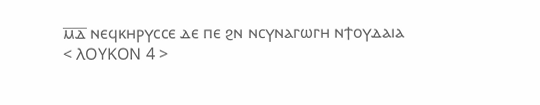ⲙ̅ⲇ̅ ⲛⲉϥⲕⲏⲣⲩⲥⲥⲉ ⲇⲉ ⲡⲉ ϩⲛ ⲛⲥⲩⲛⲁⲅⲱⲅⲏ ⲛϯⲟⲩⲇⲁⲓⲁ
< ⲖⲞⲨⲔⲞⲚ 4 >